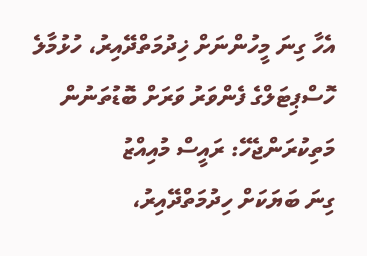އެހާ ގިނަ މީހުންނަށް ޚިދުމަތްދޭއިރު، ހުޅުމާލެ ހޮސްޕިޓަލްގެ ފެންވަރު ވަރަށް ބޮޑުތަނުން މަތިކުރަންޖެހޭ: ރައީސް މުއިއްޒު
ގިނަ ބަޔަކަށް ހިދުމަތްދޭއިރު،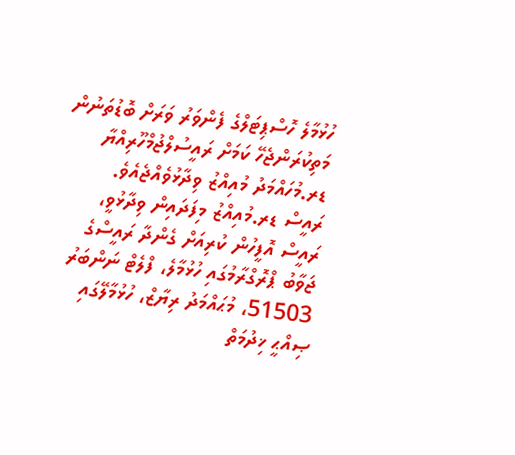ހުޅުމާލެ ހޮސްޕިޓަލްގެ ފެންވަރު ވަރަށް ބޮޑުތަނުން މަތިކުރަންޖެހޭ ކަމަށް ރައީސުލްޖުމްހޫރިއްޔާ ޑރ.މުހައްމަދު މުއިއްޒު ވިދާޅުވެއްޖެއެވެ.
ރައީސް ޑރ.މުއިއްޒު މިފަދައިން ވިދާޅުވީ، ރައީސް އޮފީހުން ކުރިއަށް ގެންދާ ރައީސްގެ ޖަވާބު ޕްރޮގްރާމުގައި ހުޅުމާލެ، ފްލެޓް ނަންބަރު 51503، މުޙައްމަދު ރިޔާޒް، ހުޅުމާލޭގައި ޞިއްޙީ ޚިދުމަތް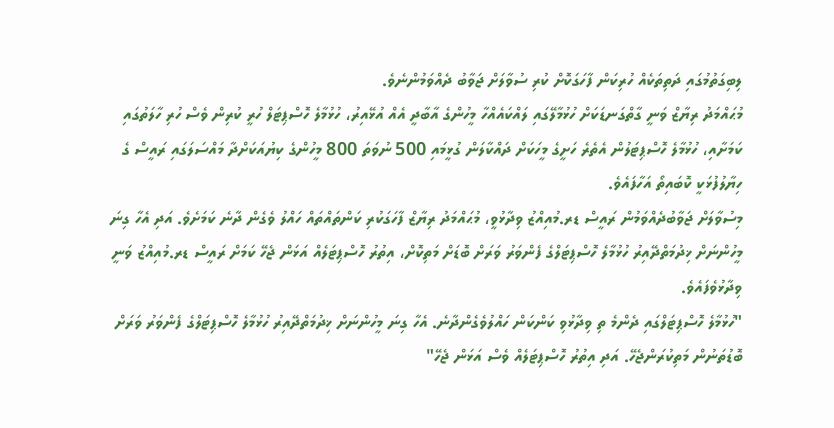ލިބިގަތުމުގައި ދަތިތަކެއް ހުރިކަން ފާހަގަކޮށް ކުރި ސުވާލަށް ޖަވާބު ދެއްވަމުންނެވެ.
މުޙައްމަދު ރިޔާޒް ވަނީ ގާތްގަނޑަކަށް ހުޅުމާލޭގައި ލައްކައެއްހާ މީހުންގެ އާބާދީ އެއް އުޅޭއިރު، ހުޅުމާލެ ހޮސްޕިޓަލް ހުރީ ކުރިން ވެސް ހުރި ހާލަތުގައި ކަމަށާއި، ހުޅުމާލެ ހޮސްޕިޓަލުން އެތެރެ ހަށީގެ މީހަކަށް ދައްކާލަން ގުޅީމައި 500 ނުވަތަ 800 މީހުންގެ ކިޔުއަކަށްދާ މައްސަލަގައި ރައީސް ގެ ހިޔާލުފުޅަކީ ކޮބައިތޯ އަހާފައެވެ.
މިސުވާލަށް ޖަވާބުދެއްވަމުން ރައީސް ޑރ.މުއިއްޒު ވިދާޅުވީ، މުޙައްމަދު ރިޔާޒް ފާހަގަކުރި ކަންތައްތައް ހައްލު ވެގެން ދާނެ ކަމަށެވެ. އަދި އެހާ ގިނަ މީހުންނަށް ޚިދުމަތްދޭއިރު ހުޅުމާލެ ހޮސްޕިޓަލްގެ ފެންވަރު ވަރަށް ބޮޑަށް މަތިކޮށް، އިތުރު ހޮސްޕިޓަލެއް އަޅަން ޖެހޭ ކަމަށް ރައީސް ޑރ.މުއިއްޒު ވަނީ ވިދާޅުވެފައެވެ.
"ހުޅުމާލެ ހޮސްޕިޓަލްގައި ދެންމެ ތި ވިދާޅުވި ކަންކަން ހައްލުވެގެންދާނެ. އެހާ ގިނަ މީހުންނަށް ޚިދުމަތްދޭއިރު ހުޅުމާލެ ހޮސްޕިޓަލްގެ ފެންވަރު ވަރަށް ބޮޑުތަނުން މަތިކުރަންޖެހޭ. އަދި އިތުރު ހޮސްޕިޓަލެއް ވެސް އަޅަން ޖެހޭ"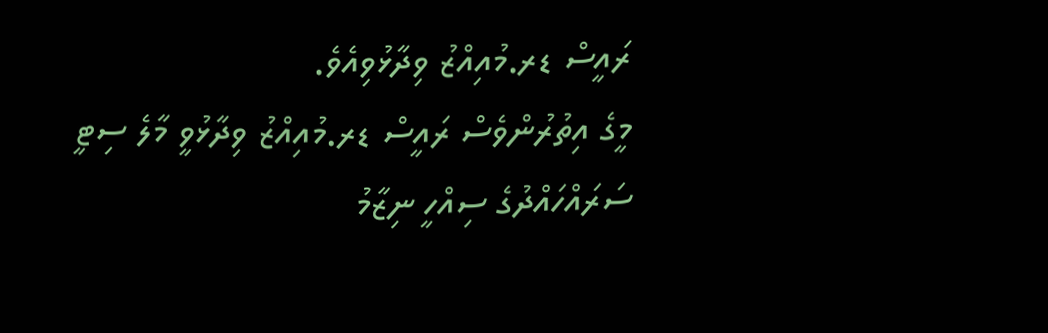ރައީސް ޑރ.މުއިއްޒު ވިދާޅުވިއެވެ.
މީގެ އިތުރުންވެސް ރައީސް ޑރ.މުއިއްޒު ވިދާޅުވީ މާލެ ސިޓީ ސަރައްހައްދުގެ ސިއްހީ ނިޒާމު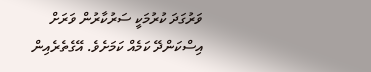ވަރުގަދަ ކުރުމަކީ ސަރުކާރުން ވަރަށް އިސްކަންދޭ ކަމެއް ކަމަށެވެ. އޭގެތެރެއިން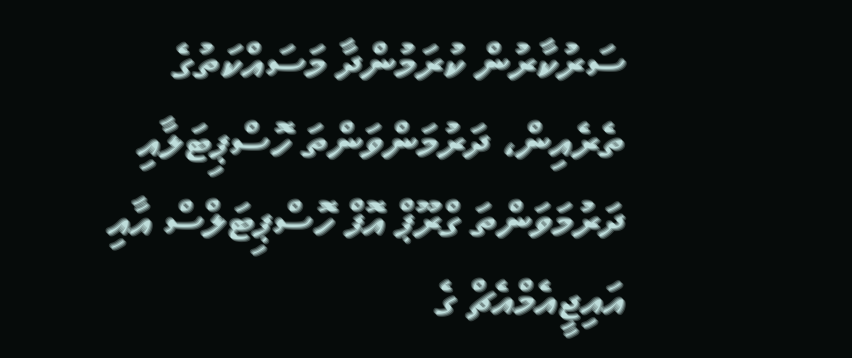ސަރުކާރުން ކުރަމުންދާ މަސައްކަތުގެ ތެރެއިން، ދަރުމަންވަންތަ ހޮސްޕިޓަލާއި ދަރުމަވަންތަ ގްރޫޕް އޮފް ހޮސްޕިޓަލްސް އާއި އައިޖީއެމްއެޗް ގެ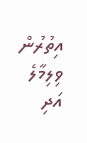އިތުރުން ވިލިމާލެ އަދި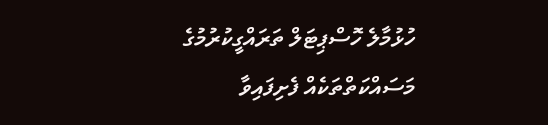ހުޅުމާލެ ހޮސްޕިޓަލް ތަރައްގީކުރުމުގެ މަސައްކަތްތަކެއް ފެށިފައިވާ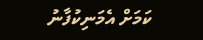ކަމަށް އެމަނިކުފާނު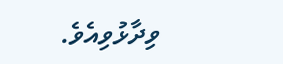ވިދާޅުވިއެވެ.